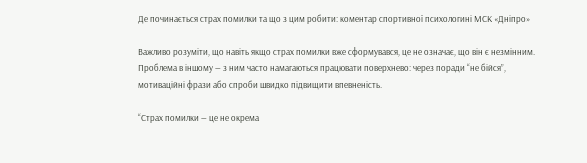Де починається страх помилки та що з цим робити: коментар спортивної психологині МСК «Дніпро»

Важливо розуміти, що навіть якщо страх помилки вже сформувався, це не означає, що він є незмінним. Проблема в іншому — з ним часто намагаються працювати поверхнево: через поради “не бійся”, мотиваційні фрази або спроби швидко підвищити впевненість.

“Страх помилки — це не окрема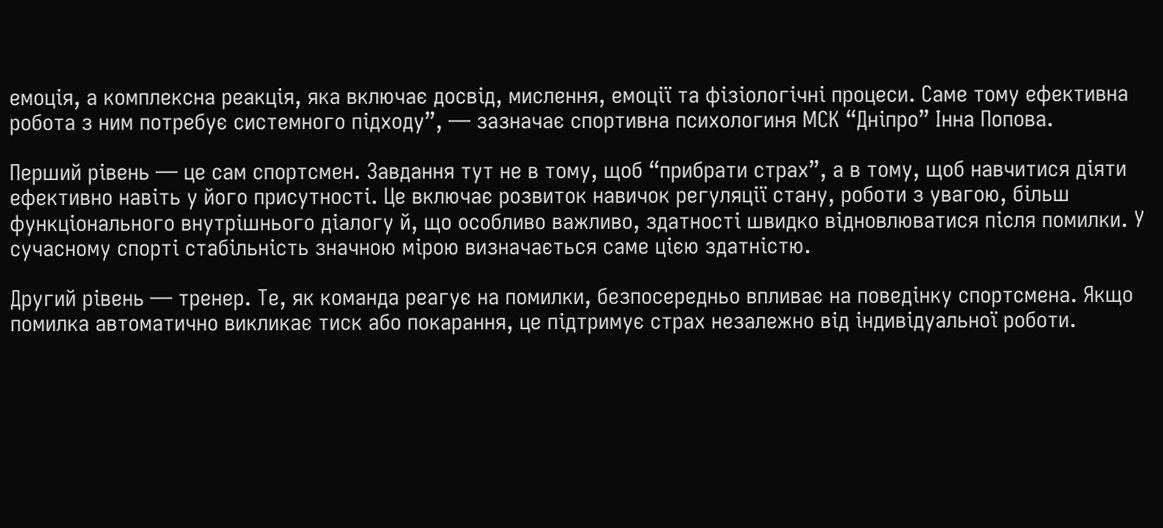емоція, а комплексна реакція, яка включає досвід, мислення, емоції та фізіологічні процеси. Саме тому ефективна робота з ним потребує системного підходу”, — зазначає спортивна психологиня МСК “Дніпро” Інна Попова.

Перший рівень — це сам спортсмен. Завдання тут не в тому, щоб “прибрати страх”, а в тому, щоб навчитися діяти ефективно навіть у його присутності. Це включає розвиток навичок регуляції стану, роботи з увагою, більш функціонального внутрішнього діалогу й, що особливо важливо, здатності швидко відновлюватися після помилки. У сучасному спорті стабільність значною мірою визначається саме цією здатністю.

Другий рівень — тренер. Те, як команда реагує на помилки, безпосередньо впливає на поведінку спортсмена. Якщо помилка автоматично викликає тиск або покарання, це підтримує страх незалежно від індивідуальної роботи.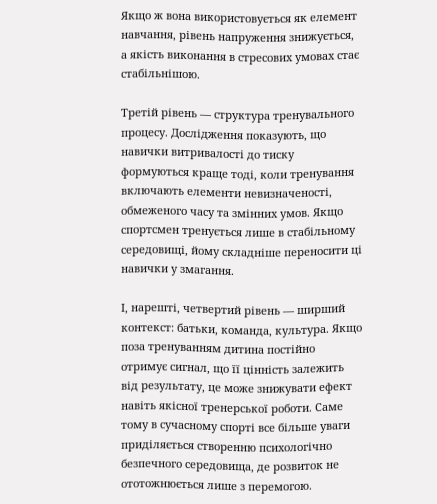Якщо ж вона використовується як елемент навчання, рівень напруження знижується, а якість виконання в стресових умовах стає стабільнішою.

Третій рівень — структура тренувального процесу. Дослідження показують, що навички витривалості до тиску формуються краще тоді, коли тренування включають елементи невизначеності, обмеженого часу та змінних умов. Якщо спортсмен тренується лише в стабільному середовищі, йому складніше переносити ці навички у змагання.

І, нарешті, четвертий рівень — ширший контекст: батьки, команда, культура. Якщо поза тренуванням дитина постійно отримує сигнал, що її цінність залежить від результату, це може знижувати ефект навіть якісної тренерської роботи. Саме тому в сучасному спорті все більше уваги приділяється створенню психологічно безпечного середовища, де розвиток не ототожнюється лише з перемогою.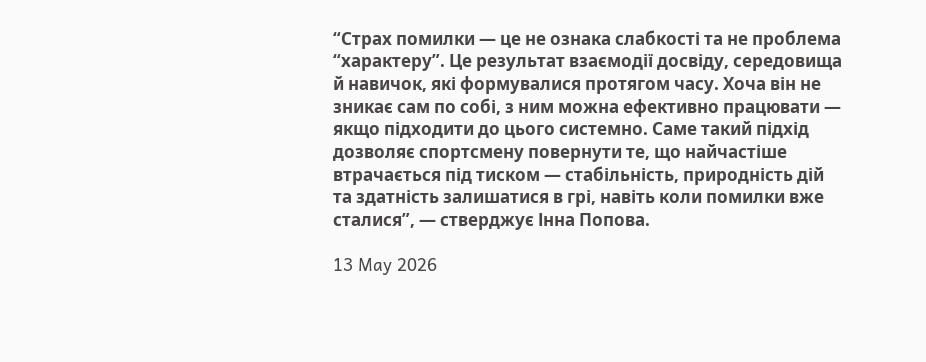“Страх помилки — це не ознака слабкості та не проблема “характеру”. Це результат взаємодії досвіду, середовища й навичок, які формувалися протягом часу. Хоча він не зникає сам по собі, з ним можна ефективно працювати — якщо підходити до цього системно. Саме такий підхід дозволяє спортсмену повернути те, що найчастіше втрачається під тиском — стабільність, природність дій та здатність залишатися в грі, навіть коли помилки вже сталися”, — стверджує Інна Попова.

13 May 2026